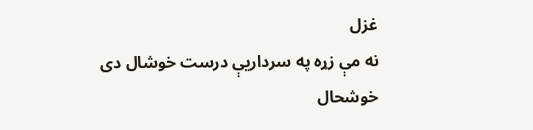غزل
نه مې زړه په سرداريې درست خوشال دی
خوشحال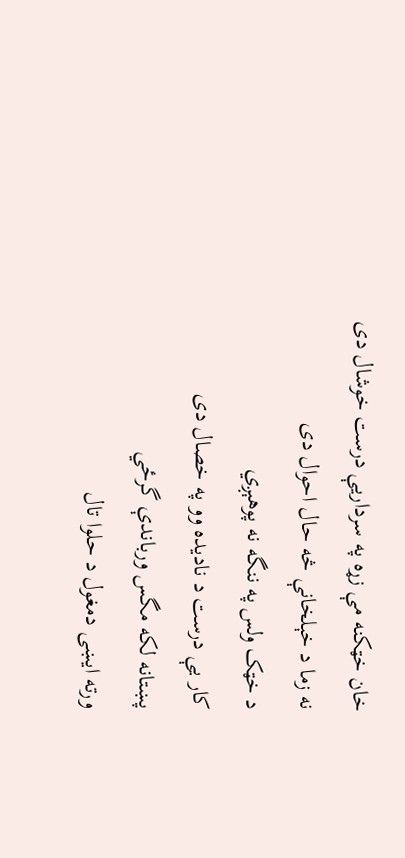خان خټکنه مې زړه په سرداريې درست خوشال دی
نه زما د خېلخانې څه حال احوال دی
د خټک ولس په ننگه نه پوهېږي
کار يې درست د ناديده وو په خصال دی
پښتانه لکه مگس ورباندې گرځي
ورته ايښی دمغول د حلوا تال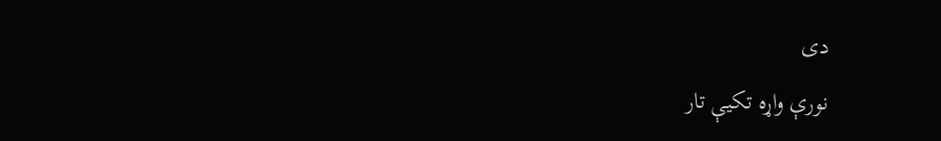دی
نورې واړه تکيې تار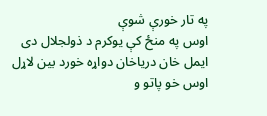په تار خورې شوې
اوس په منځ کې يوکرم د ذولجلال دی
ايمل خان درياخان دواړه خورد بين لاړل
اوس خو پاتو و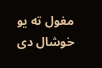مغول ته يو خوشال دی